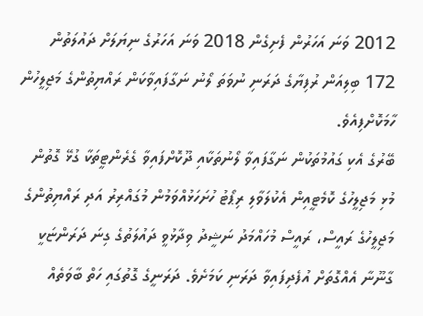2012 ވަނަ އަހަރުން ފެށިގެން 2018 ވަނަ އަހަރުގެ ނިޔަލަށް ދައުލަތުން 172 ބިލިއަން ރުފިޔާގެ ދަރަނި ނުވަތަ ލޯނު ނަގާފައިވާކަން ރައްޔިތުންގެ މަޖިލީހުން ހާމަކޮށްފިއެވެ.
ބޭރުގެ އެކި ގައުމުތަކުން ނަގާފައިވާ ލޯނުތަކާއި ދޫކޮށްފައިވާ ގެރެންޓީތަކާ ގުޅޭ ގޮތުން މުޅި މަޖިލީހުގެ ކޮމެޓީއިން އެކުލަވާލި ރިޕޯޓު ހުށަހަޅުއްވަމުން މުގައްރިރު އަދި ރައްޔިތުންގެ މަޖިލީހުގެ ރައީސް، ރައީސް މުހައްމަދު ނަޝީދު ވިދާޅުވީ ދައުލަތުގެ ގިނަ ދަރަންޏަކީ ގާނޫނާ އެއްގޮތަށް އުފެދިފައިވާ ދަރަނި ކަމަށެވެ. ދަރަނީގެ ގޮތުގައި ހަތް ބާވަތެއް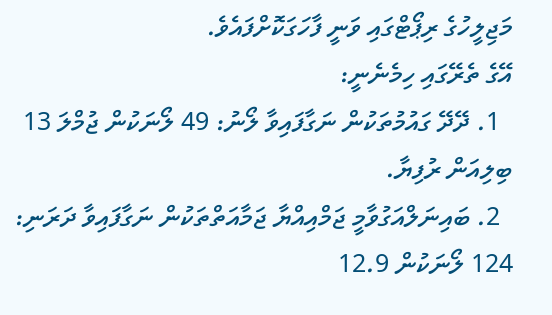މަޖިލީހުގެ ރިޕޯޓްގައި ވަނީ ފާހަގަކޮށްފައެވެ.
އޭގެ ތެރޭގައި ހިމެނެނީ:
  1. ދޭދޭ ގައުމުތަކުން ނަގާފައިވާ ލޯނު: 49 ލޯނަކުން ޖުމްލަ 13 ބިލިއަން ރުފިޔާ.
  2. ބައިނަލްއަގުވާމީ ޖަމްއިއްޔާ ޖަމާއަތްތަކުން ނަގާފައިވާ ދަރަނި: 124 ލޯނަކުން 12.9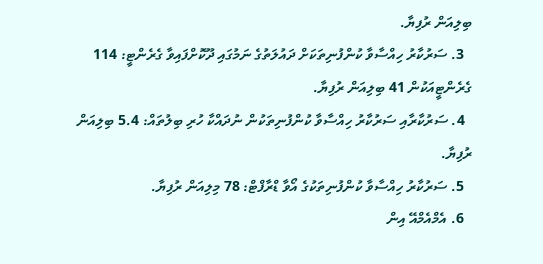ބިލިއަން ރުފިޔާ.
  3. ސަރުކާރު ހިއްސާވާ ކުންފުނިތަކަށް ދައުލަތުގެ ނަމުގައި ދޫކޮށްފައިވާ ގެރެންޓީ: 114 ގެރެންޓީއަކުން 41 ބިލިއަން ރުފިޔާ.
  4. ސަރުކާރާއި ސަރުކާރު ހިއްސާވާ ކުންފުނިތަކުން ނުދައްކާ ހުރި ބިލުތައް: 5.4 ބިލިއަން ރުފިޔާ.
  5. ސަރުކާރު ހިއްސާވާ ކުންފުނިތަކުގެ އޯވާ ޑްރާފްޓް: 78 މިލިއަން ރުފިޔާ.
  6. އެމްއެމްއޭ އިން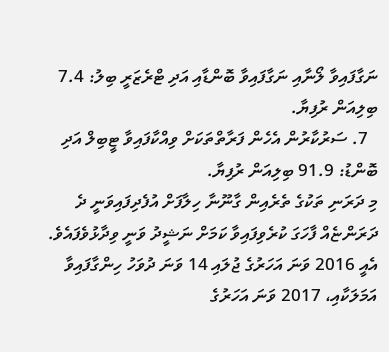ނަގާފައިވާ ލޯނާއި ނަގާފައިވާ ބޮންޑާއި އަދި ޓްރެޒަރީ ބިލު: 7.4 ބިލިއަން ރުފިޔާ.
  7. ސަރުކާރުން އެހެން ފަރާތްތަކަށް ވިއްކާފައިވާ ޓީބިލް އަދި ބޮންޑު: 91.9 ބިލިއަން ރުފިޔާ.
މި ދަރަނި ތަކުގެ ތެރެއިން ގާނޫނާ ހިލާފަށް އުފެދިފައިވަނީ ދެ ދަރަންޏެއް ފާހަގަ ކުރެވިފައިވާ ކަމަށް ނަޝީދު ވަނީ ވިދާޅުވެފައެވެ. އެއީ 2016 ވަނަ އަހަރުގެ ޖުލައި 14 ވަނަ ދުވަހު ހިންގާފައިވާ އަމަލަކާއި، 2017 ވަނަ އަހަރުގެ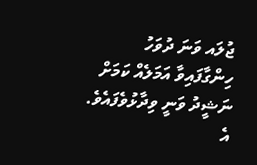ޖުލައ ވަނަ ދުވަހު ހިންގާފައިވާ އަމަލެއް ކަމަށް ނަޝީދު ވަނީ ވިދާޅުވެފައެވެ.
އެ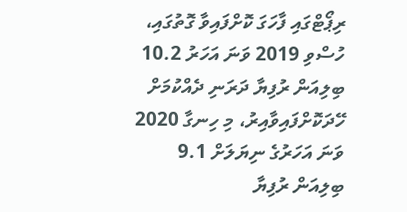ރިޕޯޓްގައި ފާހަގަ ކޮށްފައިވާ ގޮތުގައި، ހުސްވި 2019 ވަނަ އަހަރު 10.2 ބިލިއަން ރުފިޔާ ދަރަނި ދެއްކުމަށް ހޭދަކޮށްފައިވާއިރު، މި ހިނގާ 2020 ވަނަ އަހަރުގެ ނިޔަލަށް 9.1 ބިލިއަން ރުފިޔާ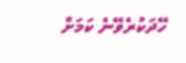ހޭދަކުރެވޭނެ ކަމަށް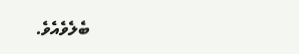ބެލެވެއެވެ.